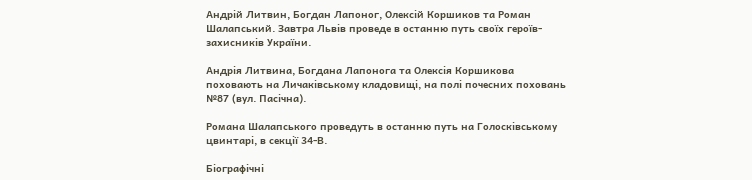Андрій Литвин, Богдан Лапоног, Олексій Коршиков та Роман Шалапський. Завтра Львів проведе в останню путь своїх героїв-захисників України.

Андрія Литвина, Богдана Лапонога та Олексія Коршикова поховають на Личаківському кладовищі, на полі почесних поховань №87 (вул. Пасічна).

Романа Шалапського проведуть в останню путь на Голосківському цвинтарі, в секції 34-В.

Біографічні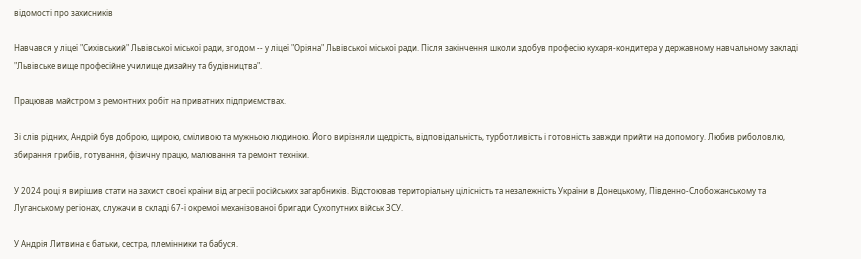відомості про захисників

Навчався у ліцеї "Сихівський" Львівської міської ради, згодом -- у ліцеї "Оріяна" Львівської міської ради. Після закінчення школи здобув професію кухаря-кондитера у державному навчальному закладі "Львівське вище професійне училище дизайну та будівництва".

Працював майстром з ремонтних робіт на приватних підприємствах.

Зі слів рідних, Андрій був доброю, щирою, сміливою та мужньою людиною. Його вирізняли щедрість, відповідальність, турботливість і готовність завжди прийти на допомогу. Любив риболовлю, збирання грибів, готування, фізичну працю, малювання та ремонт техніки.

У 2024 році я вирішив стати на захист своєї країни від агресії російських загарбників. Відстоював територіальну цілісність та незалежність України в Донецькому, Південно-Слобожанському та Луганському регіонах, служачи в складі 67-ї окремої механізованої бригади Сухопутних військ ЗСУ.

У Андрія Литвина є батьки, сестра, племінники та бабуся.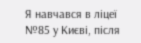Я навчався в ліцеї №85 у Києві, після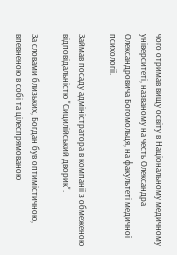чого отримав вищу освіту в Національному медичному університеті, названому на честь Олександра Олександровича Богомольця, на факультеті медичної психології.

Займав посаду адміністратора в компанії з обмеженою відповідальністю "Сицилійський дворик".

За словами близьких, Богдан був оптимістичною, впевненою в собі та цілеспрямованою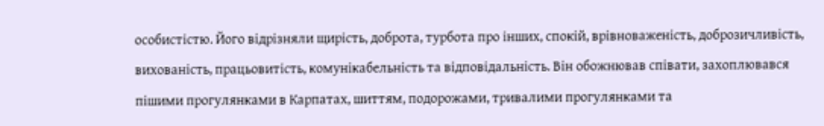особистістю. Його відрізняли щирість, доброта, турбота про інших, спокій, врівноваженість, доброзичливість, вихованість, працьовитість, комунікабельність та відповідальність. Він обожнював співати, захоплювався пішими прогулянками в Карпатах, шиттям, подорожами, тривалими прогулянками та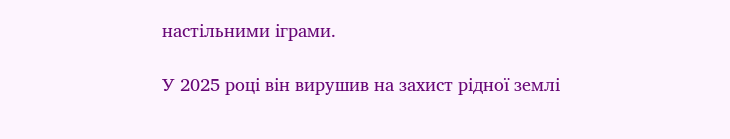настільними іграми.

У 2025 році він вирушив на захист рідної землі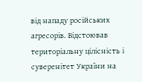від нападу російських агресорів. Відстоював територіальну цілісність і суверенітет України на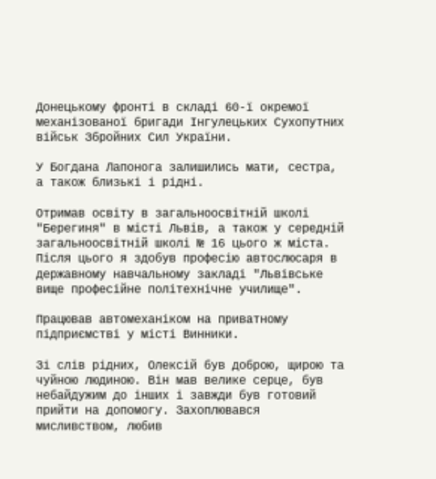Донецькому фронті в складі 60-ї окремої механізованої бригади Інгулецьких Сухопутних військ Збройних Сил України.

У Богдана Лапонога залишились мати, сестра, а також близькі і рідні.

Отримав освіту в загальноосвітній школі "Берегиня" в місті Львів, а також у середній загальноосвітній школі № 16 цього ж міста. Після цього я здобув професію автослюсаря в державному навчальному закладі "Львівське вище професійне політехнічне училище".

Працював автомеханіком на приватному підприємстві у місті Винники.

Зі слів рідних, Олексій був доброю, щирою та чуйною людиною. Він мав велике серце, був небайдужим до інших і завжди був готовий прийти на допомогу. Захоплювався мисливством, любив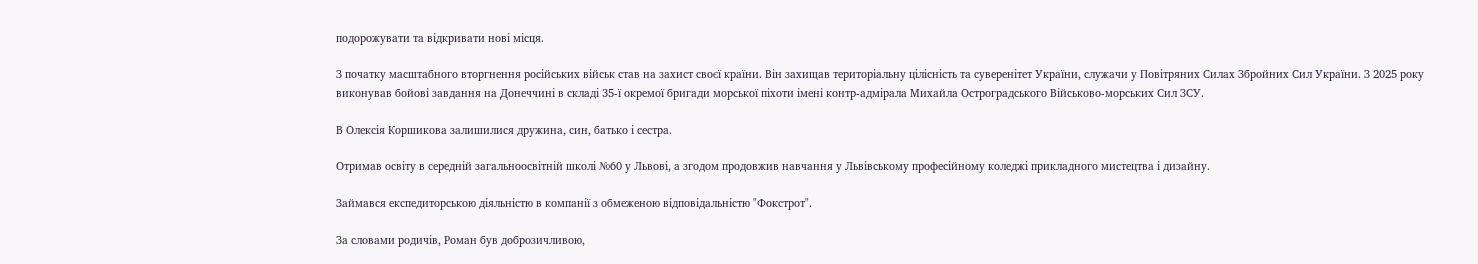подорожувати та відкривати нові місця.

З початку масштабного вторгнення російських військ став на захист своєї країни. Він захищав територіальну цілісність та суверенітет України, служачи у Повітряних Силах Збройних Сил України. З 2025 року виконував бойові завдання на Донеччині в складі 35-ї окремої бригади морської піхоти імені контр-адмірала Михайла Остроградського Військово-морських Сил ЗСУ.

В Олексія Коршикова залишилися дружина, син, батько і сестра.

Отримав освіту в середній загальноосвітній школі №60 у Львові, а згодом продовжив навчання у Львівському професійному коледжі прикладного мистецтва і дизайну.

Займався експедиторською діяльністю в компанії з обмеженою відповідальністю "Фокстрот".

За словами родичів, Роман був доброзичливою,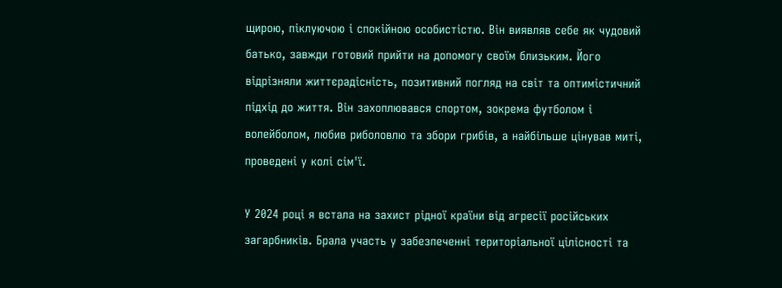щирою, піклуючою і спокійною особистістю. Він виявляв себе як чудовий батько, завжди готовий прийти на допомогу своїм близьким. Його відрізняли життєрадісність, позитивний погляд на світ та оптимістичний підхід до життя. Він захоплювався спортом, зокрема футболом і волейболом, любив риболовлю та збори грибів, а найбільше цінував миті, проведені у колі сім'ї.

У 2024 році я встала на захист рідної країни від агресії російських загарбників. Брала участь у забезпеченні територіальної цілісності та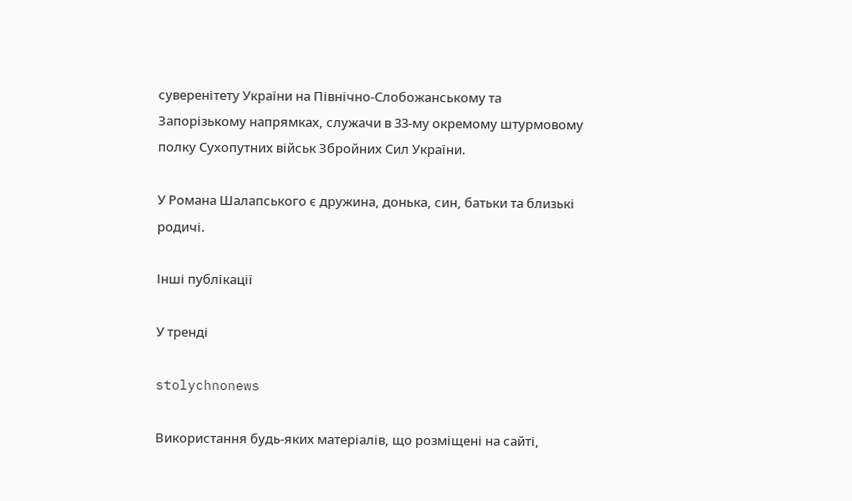суверенітету України на Північно-Слобожанському та Запорізькому напрямках, служачи в 33-му окремому штурмовому полку Сухопутних військ Збройних Сил України.

У Романа Шалапського є дружина, донька, син, батьки та близькі родичі.

Інші публікації

У тренді

stolychnonews

Використання будь-яких матеріалів, що розміщені на сайті,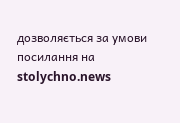дозволяється за умови посилання на stolychno.news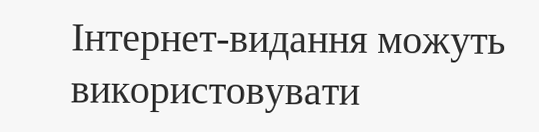Інтернет-видання можуть використовувати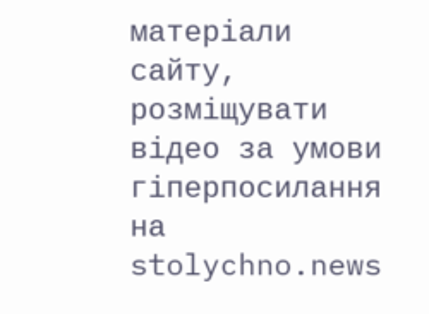матеріали сайту, розміщувати відео за умови гіперпосилання на stolychno.news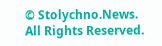© Stolychno.News. All Rights Reserved.